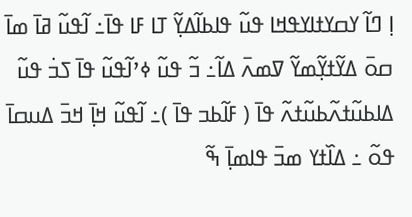ߊ߲ ߣߊ߬ ߌߛߌߙߊߌߟߞߊ ߟߎ߬ ߟߊߕߊ߬ߡߌ߲߬ ߠߊ ߓߊ ߟߊ߫߸ ߊ߬ߟߎ߬ ߥߊ߫ ߘߊ߫ ߛߋ߫ ߡߌ߬ߙߌ߲߬ߘߌ߬ ߜߘߍ߫ ߡߊ߬߸ ߏ߬ ߟߎ߬ ߦߴߊ߬ߟߎ߬ ߟߊ߫ ߖߏ߭ ߟߎ߬ ߡߊߕߎ߬ߙߍ߬ߕߎ߬ߙߍ߬ ߟߊ߫ ( ߓߊ߬ߕߏ ߟߊ߫ )߸ ߊ߬ߟߎ߬ ߞߊ߲߫ ߞߏ߫ ߡߎߛߊ߫ ߟߋ߬ ߸ ߡߊ߰ߙߌ ߘߏ߫ ߟߊߘߊ߲߫ ߒ߬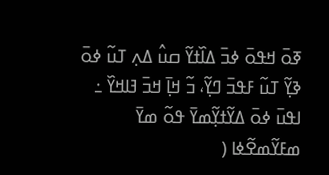ߧߋ߫ ߞߟߋ߫ ߦߏ߫ ߡߊ߰ߙߌ߬ ߛߎ߮ ߡߍ߲ ߠߎ߬ ߦߋ߫ ߢߌ߲߬ ߠߎ߬ ߓߟߏ߫ ߣߌ߲߬، ߏ߬ ߞߊ߲߫ ߞߏ߫ ߔߊߞߌ߰ ߸ ߊߟߎ߫ ߦߋ߫ ߡߌ߬ߙߌ߲߬ߘߌ߫ ߟߋ߬ ߘߌ߫ ߘߓߌ߬ߘߐ߬ߦߊ (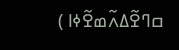ߛߣߐ߬ߡߍ߬ߘߐ߬ߦߊ )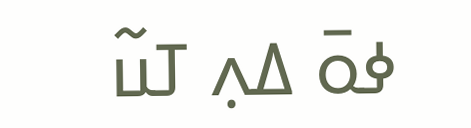ߦߋ߫ ߡߍ߲ ߠߎ߬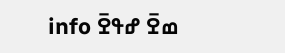ߘߐ߫ ߝߟߐ߫ info